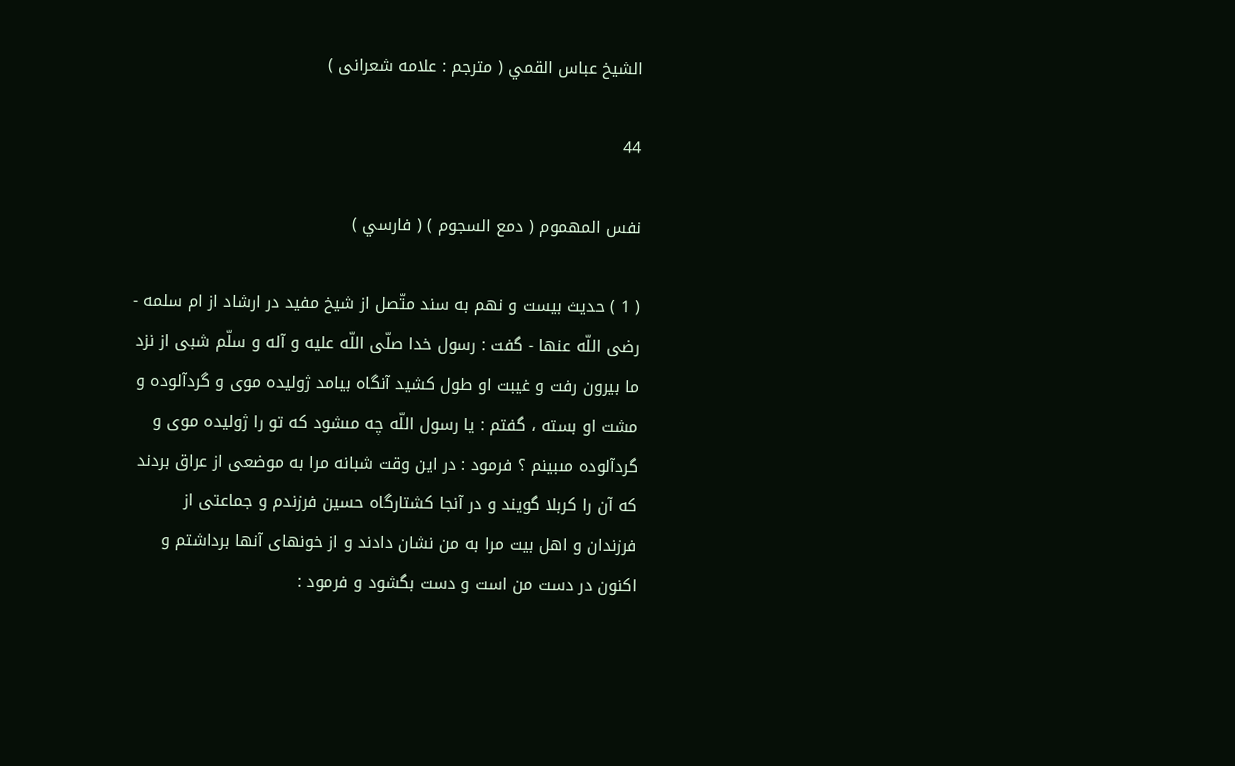الشيخ عباس القمي ( مترجم : علامه شعرانى )

44

نفس المهموم ( دمع السجوم ) ( فارسي )

( 1 ) حديث بيست و نهم به سند متّصل از شيخ مفيد در ارشاد از ام سلمه - رضى اللّه عنها - گفت : رسول خدا صلّى اللّه عليه و آله و سلّم شبى از نزد ما بيرون رفت و غيبت او طول كشيد آنگاه بيامد ژوليده موى و گردآلوده و مشت او بسته ، گفتم : يا رسول اللّه چه مىشود كه تو را ژوليده موى و گردآلوده مىبينم ؟ فرمود : در اين وقت شبانه مرا به موضعى از عراق بردند كه آن را كربلا گويند و در آنجا كشتارگاه حسين فرزندم و جماعتى از فرزندان و اهل بيت مرا به من نشان دادند و از خونهاى آنها برداشتم و اكنون در دست من است و دست بگشود و فرمود :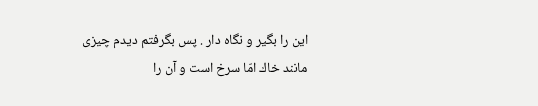اين را بگير و نگاه دار . پس بگرفتم ديدم چيزى مانند خاك امّا سرخ است و آن را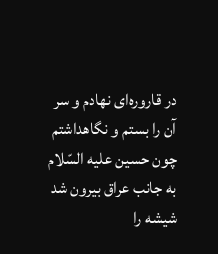در قاروره‌اى نهادم و سر آن را بستم و نگاهداشتم چون حسين عليه السّلام به جانب عراق بيرون شد شيشه را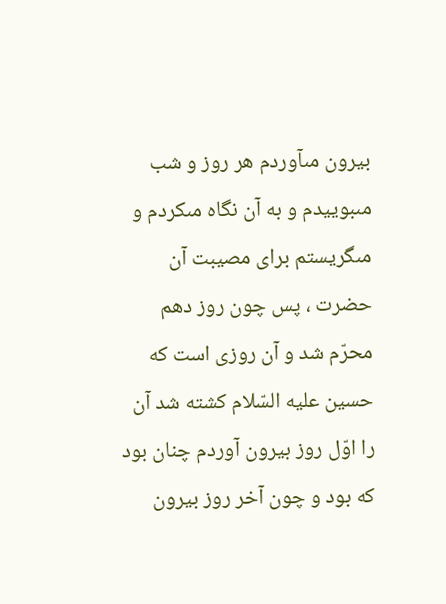بيرون مىآوردم هر روز و شب مىبوييدم و به آن نگاه مىكردم و مىگريستم براى مصيبت آن حضرت ، پس چون روز دهم محرّم شد و آن روزى است كه حسين عليه السّلام كشته شد آن را اوّل روز بيرون آوردم چنان بود كه بود و چون آخر روز بيرون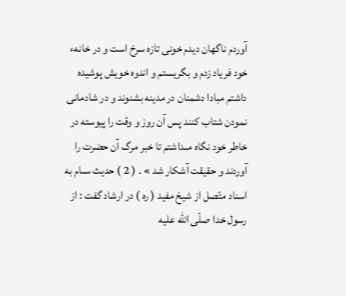آوردم ناگهان ديدم خونى تازه سرخ است و در خانهء خود فرياد زدم و بگريستم و اندوه خويش پوشيده داشتم مبادا دشمنان در مدينه بشنوند و در شادمانى نمودن شتاب كنند پس آن روز و وقت را پيوسته در خاطر خود نگاه مىداشتم تا خبر مرگ آن حضرت را آوردند و حقيقت آشكار شد » . ( 2 ) حديث سىام به اسناد متّصل از شيخ مفيد ( ره ) در ارشاد گفت : از رسول خدا صلّى اللّه عليه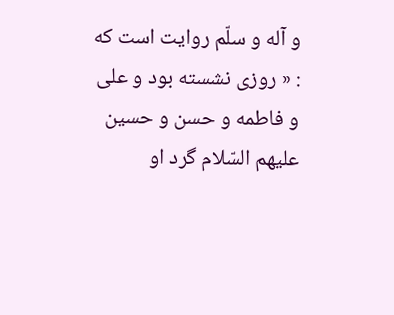و آله و سلّم روايت است كه : « روزى نشسته بود و على و فاطمه و حسن و حسين عليهم السّلام گرد او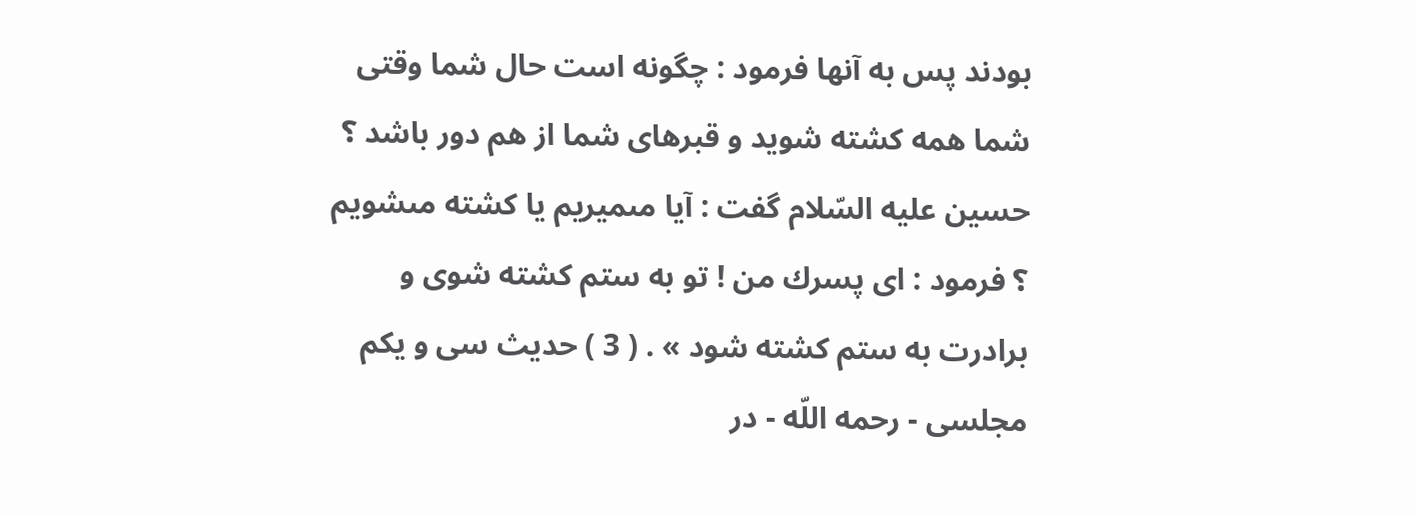بودند پس به آنها فرمود : چگونه است حال شما وقتى شما همه كشته شويد و قبرهاى شما از هم دور باشد ؟ حسين عليه السّلام گفت : آيا مىميريم يا كشته مىشويم ؟ فرمود : اى پسرك من ! تو به ستم كشته شوى و برادرت به ستم كشته شود » . ( 3 ) حديث سى و يكم مجلسى - رحمه اللّه - در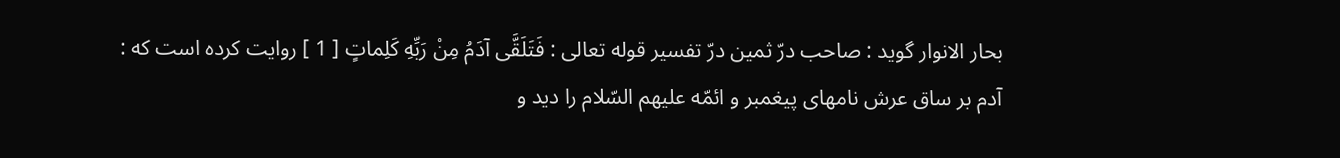بحار الانوار گويد : صاحب درّ ثمين درّ تفسير قوله تعالى : فَتَلَقَّى آدَمُ مِنْ رَبِّهِ كَلِماتٍ [ 1 ] روايت كرده است كه : آدم بر ساق عرش نامهاى پيغمبر و ائمّه عليهم السّلام را ديد و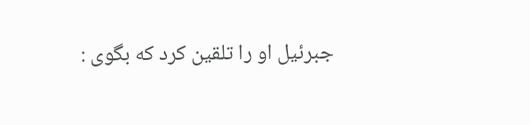جبرئيل او را تلقين كرد كه بگوى :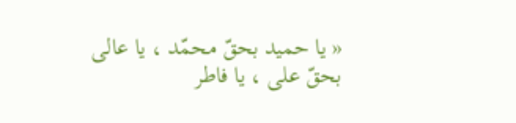« يا حميد بحقّ محمّد ، يا عالى بحقّ على ، يا فاطر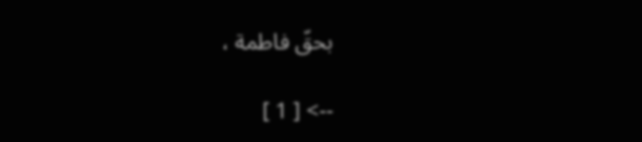بحقّ فاطمة ،

--> [ 1 ]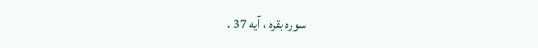سوره بقره ، آيه 37 .